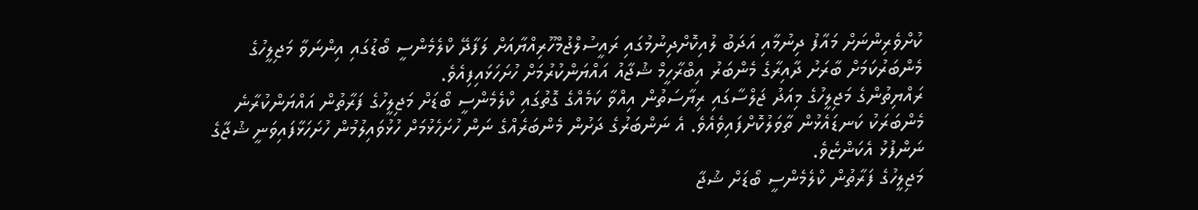ކުށްވެރިންނަށް މައާފު ދިނުމާއި އަދަބު ލުއިކޮށްދިނުމުގައި ރައީސުލްޖުމްހޫރިއްޔާއަށް ލަފާދޭ ކްލެމެންސީ ބޯޑުގައި އިންނަވާ މަޖިލީހުގެ މެންބަރުކަމަށް ބާރަށު ދާއިރާގެ މެންބަރު އިބްރާހީމް ޝުޖާއު އައްޔަންކުރުމަށް ހުށަހަޅައިފިއެވެ.
ރައްޔިތުންގެ މަޖިލީހުގެ މިއަދު ޖަލްސާގައި ރިޔާސަތުން އިއްވާ ކަމެއްގެ ގޮތުގައި ކްލެމެންސީ ބޯޑަށް މަޖިލީހުގެ ފަރާތުން އައްޔަންކުރާނެ މެންބަރަކު ކަނޑައެޅުން ތާވަލުކޮށްފައިވެއެވެ. އެ ނަންބަރުގެ ދަށުން މެންބަރެއްގެ ނަން ހުށަހެޅުމަށް ހުޅުވައިލުމުން ހުށަހަޅާފައިވަނީ ޝުޖާގެ ނަންފުޅު އެކަންޏެވެ.
މަޖިލީހުގެ ފަރާތުން ކްލެމެންސީ ބޯޑަށް ޝުޖާ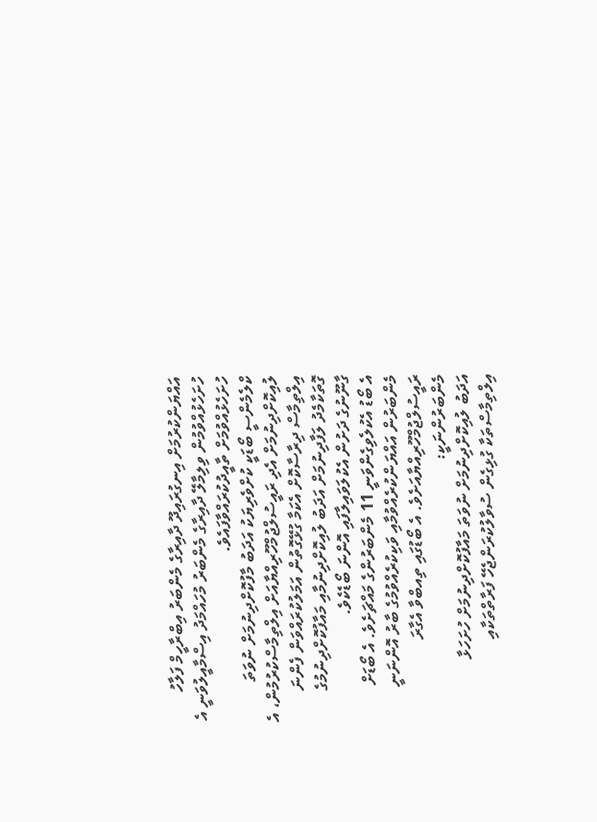އައްޔަންކުރުމަށް އިނގުރައިދޫ ދާއިރާގެ މެންބަރު އިބްރާހީމް ފަލާހު ހުށަހެޅުއްވުމުން ވިލިމާލޭ ދާއިރާގެ މެންބަރު މުހައްމަދު އިސްމާއީލުވަނީ އެ ހުށަހެޅުއްވުމަށް ތާއީދުކުރައްވާފައެވެ.
ކްލެމެންސީ ބޯޑަކީ ކުށްވެރިޔަކު އަދަބު މާފުކޮށްދިނުމަށް ނުވަތަ ލުއިކޮށްދިނުމަށް އެދި ރައީސުލްޖުމްހޫރިއްޔާއަށް އިލްތިމާސްކުރުމުން، އެ އިލްތިމާސް ދިރާސާކޮށް އެކަމާ ގުޅޭގޮތުން އަމަލުކުރައްވަން ފެންނަ ގޮތަކާމެދު ލަފާދިނުމަށް އަދަބު ލުއިކޮށްދިނުމާއި މައާފުކޮށްދިނުމުގެ ގާނޫނުގެ ދަށުން އެކުލަވައިލާފައި އޮންނަ ބޯޑެކެވެ.
އެ ބޯޑު އެކުލެވިގެންވަނީ 11 މެންބަރުންގެ މައްޗަށެވެ. އެ ބޯޑަށް މެންބަރުން އައްޔަންކުރެއްވުމާއި ވަކިކުރެއްވުމުގެ ބާރު އޮންނަނީ ރައީސުލްޖުމްހޫރިއްޔާއަށެވެ. އެ ބޯޑުގައި ތިއބްވާ އެގާރަ މެންބަރުންނަކީ:
އަދަބު ލުއިކޮށްދިނުމަށް ނުވަތަ މައާފުކޮށްދިނުމަށް ހުށަހަޅާ އިލްތިމާސްތަކާ ގުޅިގެން ސުވާލުކުރަންޖެހޭ ފަރާތްތަކާއި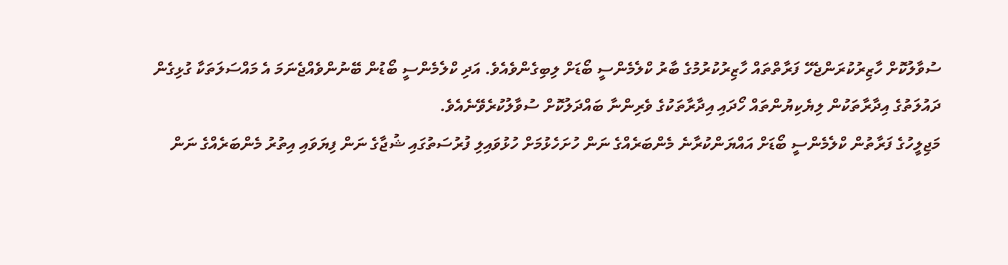ސުވާލުކޮށް ހާޒިރުކުރަންޖެހޭ ފަރާތްތައް ހާޒިރުކުރުމުގެ ބާރު ކްލެމެންސީ ބޯޑަށް ލިބިގެންވެއެވެ. އަދި ކްލެމެންސީ ބޯޑުން ބޭނުންވެއްޖެނަމަ އެ މައްސަލަތަކާ ގުޅިގެން ދައުލަތުގެ އިދާރާތަކުން ލިޔެކިޔުންތައް ހޯދައި އިދާރާތަކުގެ ވެރިންނާ ބައްދަލުކޮށް ސުވާލުކުރެވޭނެއެވެ.
މަޖިލީހުގެ ފަރާތުން ކްލެމެންސީ ބޯޑަށް އައްޔަންކުރާނެ މެންބަރެއްގެ ނަން ހުށަހެޅުމަށް ހުޅުވައިލި ފުރުސަތުގައި ޝުޖާގެ ނަން ފިޔަވައި އިތުރު މެންބަރެއްގެ ނަން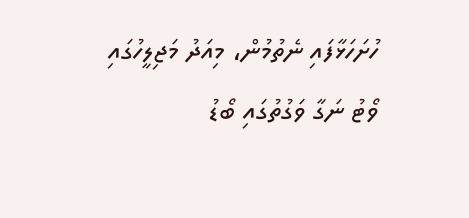ހުށަހަޅާފައި ނެތުމުން، މިއަދު މަޖިލީހުގައި ވޯޓު ނަގާ ވަގުތުގައި ބޯޑު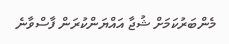މެންބަރުކަމަށް ޝުޖާ އައްޔަންކުރަން ފާސްވާނެ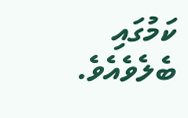ކަމުގައި ބެލެވެއެވެ.